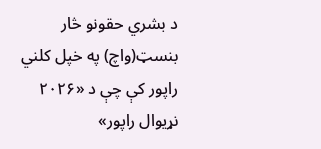د بشري حقونو څار بنسټ(واچ) په خپل کلني راپور کې چې د «۲۰۲۶ نړیوال راپور»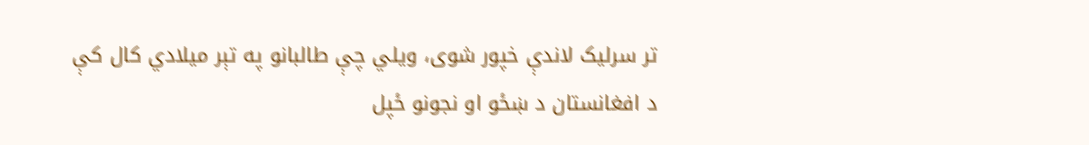تر سرلیک لاندې خپور شوی، ویلي چې طالبانو په تېر میلادي کال کې د افغانستان د ښځو او نجونو ځپل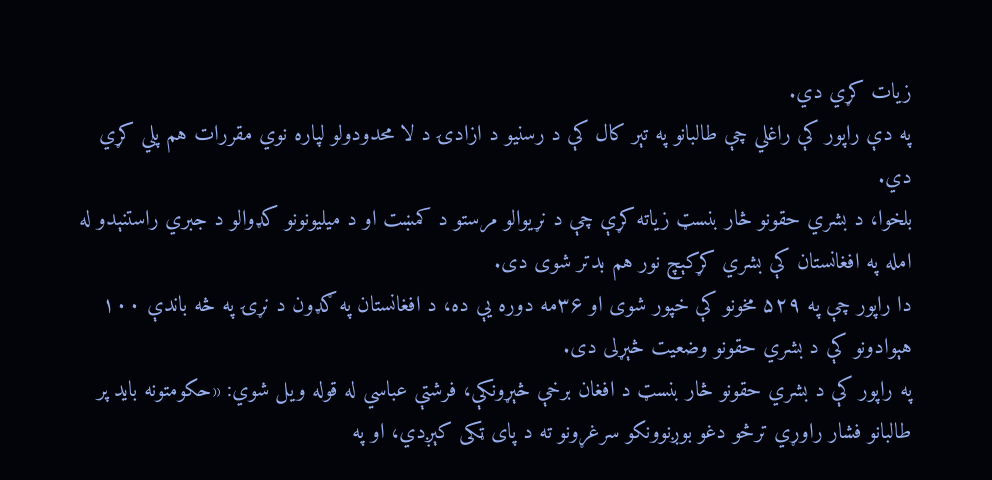زیات کړي دي.
په دې راپور کې راغلي چې طالبانو په تېر کال کې د رسنیو د ازادۍ د لا محدودولو لپاره نوي مقررات هم پلي کړي دي.
بلخوا، د بشري حقونو څار بنسټ زیاته کړې چې د نړیوالو مرستو د کمښت او د میلیونونو کډوالو د جبري راستنېدو له امله په افغانستان کې بشري کړکېچ نور هم بدتر شوی دی.
دا راپور چې په ۵۲۹ مخونو کې خپور شوی او ۳۶مه دوره یې ده، د افغانستان په ګډون د نړۍ په څه باندې ۱۰۰ هېوادونو کې د بشري حقونو وضعیت څېړلی دی.
په راپور کې د بشري حقونو څار بنسټ د افغان برخې څېړونکې، فرشتې عباسي له قوله ویل شوي: «حکومتونه باید پر طالبانو فشار راوړي ترڅو دغو بوږنوونکو سرغړونو ته د پای ټکی کېږدي، او په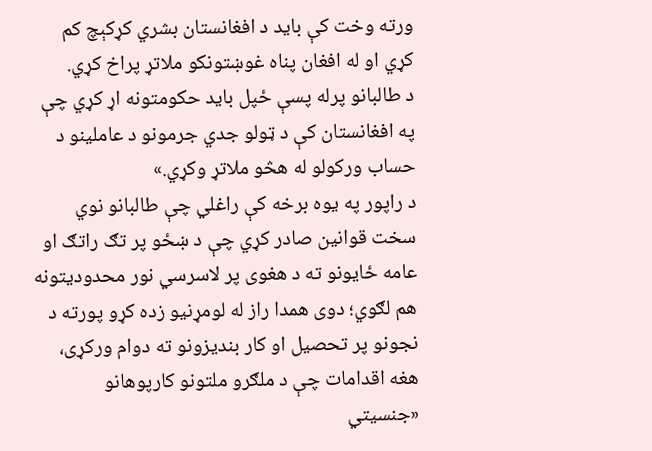ورته وخت کې باید د افغانستان بشري کړکېچ کم کړي او له افغان پناه غوښتونکو ملاتړ پراخ کړي.
د طالبانو پرله پسې ځپل باید حکومتونه اړ کړي چې په افغانستان کې د ټولو جدي جرمونو د عاملینو د حساب ورکولو له هڅو ملاتړ وکړي.»
د راپور په یوه برخه کې راغلي چې طالبانو نوي سخت قوانین صادر کړي چې د ښځو پر تګ راتګ او عامه ځایونو ته د هغوی پر لاسرسي نور محدودیتونه هم لګوي؛ دوی همدا راز له لومړنیو زده کړو پورته د نجونو پر تحصیل او کار بندیزونو ته دوام ورکړی، هغه اقدامات چې د ملګرو ملتونو کارپوهانو «جنسیتي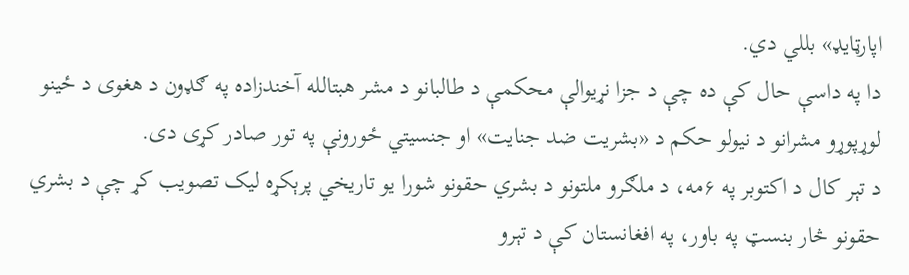اپارټایډ» بللي دي.
دا په داسې حال کې ده چې د جزا نړیوالې محکمې د طالبانو د مشر هبتالله آخندزاده په ګډون د هغوی د ځینو لوړپوړو مشرانو د نیولو حکم د «بشریت ضد جنایت» او جنسیتي ځورونې په تور صادر کړی دی.
د تېر کال د اکتوبر په ۶مه، د ملګرو ملتونو د بشري حقونو شورا یو تاریخي پرېکړه لیک تصویب کړ چې د بشري حقونو څار بنسټ په باور، په افغانستان کې د تېرو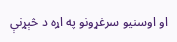او اوسنیو سرغړونو په اړه د څېړنې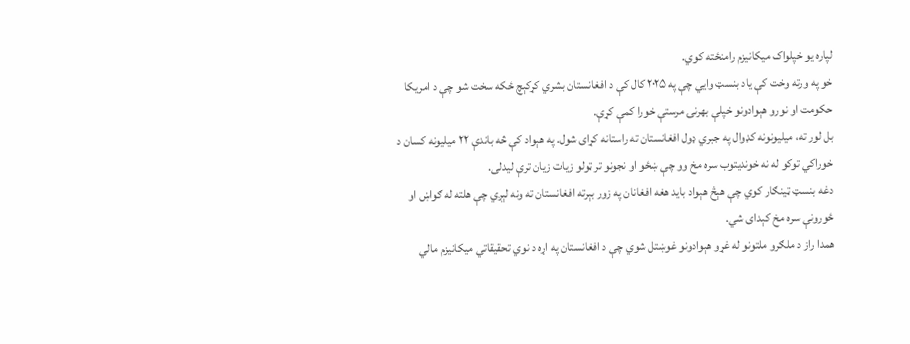لپاره یو خپلواک میکانیزم رامنځته کوي.
خو په ورته وخت کې یاد بنسټ وايي چې په ۲۰۲۵ کال کې د افغانستان بشري کړکېچ ځکه سخت شو چې د امریکا حکومت او نورو هېوادونو خپلې بهرنۍ مرستې خورا کمې کړې.
بل لور ته، میلیونونه کډوال په جبري ډول افغانستان ته راستانه کړای شول. په هېواد کې څه باندې ۲۲ میلیونه کسان د خوراکي توکو له نه خوندیتوب سره مخ وو چې ښځو او نجونو تر ټولو زیات زیان ترې لیدلی.
دغه بنسټ ټینګار کوي چې هېڅ هېواد باید هغه افغانان په زور بېرته افغانستان ته ونه لېږي چې هلته له ګواښ او ځورونې سره مخ کېدای شي.
همدا راز د ملګرو ملتونو له غړو هېوادونو غوښتل شوي چې د افغانستان په اړه د نوي تحقیقاتي میکانیزم مالي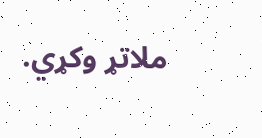ملاتړ وکړي.